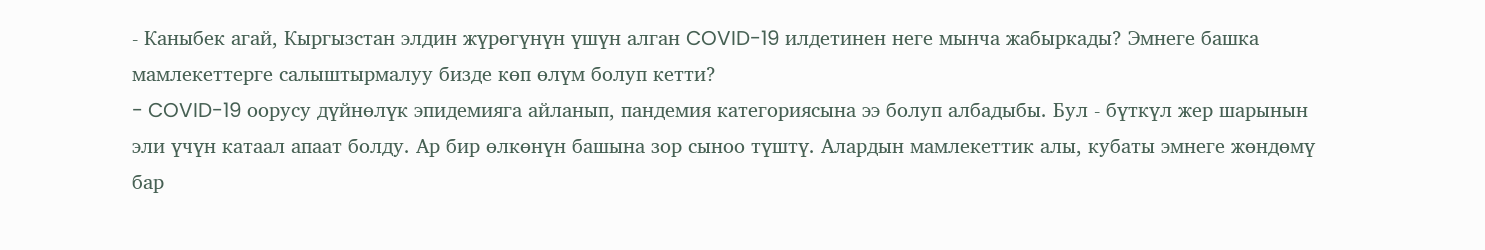- Каныбек агай, Кыргызстан элдин жүрөгүнүн үшүн алган COVID-19 илдетинен неге мынча жабыркады? Эмнеге башка мамлекеттерге салыштырмалуу бизде көп өлүм болуп кетти?
- COVID-19 оорусу дүйнөлүк эпидемияга айланып, пандемия категориясына ээ болуп албадыбы. Бул - бүткүл жер шарынын эли үчүн катаал апаат болду. Ар бир өлкөнүн башына зор сыноо түштү. Алардын мамлекеттик алы, кубаты эмнеге жөндөмү бар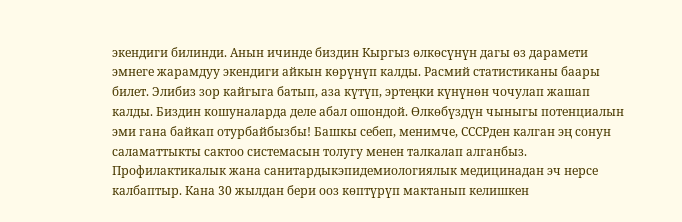экендиги билинди. Анын ичинде биздин Кыргыз өлкөсүнүн дагы өз дарамети эмнеге жарамдуу экендиги айкын көрүнүп калды. Расмий статистиканы баары билет. Элибиз зор кайгыга батып, аза күтүп, эртеңки күнүнөн чочулап жашап калды. Биздин кошуналарда деле абал ошондой. Өлкөбүздүн чыныгы потенциалын эми гана байкап отурбайбызбы! Башкы себеп, менимче, СССРден калган эң сонун саламаттыкты сактоо системасын толугу менен талкалап алганбыз. Профилактикалык жана санитардыкэпидемиологиялык медицинадан эч нерсе калбаптыр. Кана 30 жылдан бери ооз көптүрүп мактанып келишкен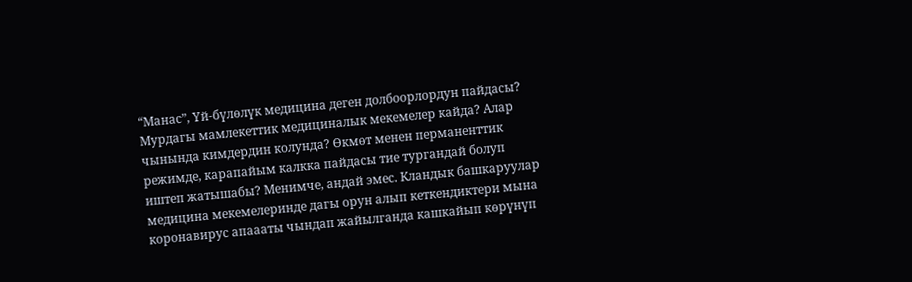“Манас”, Үй-бүлөлүк медицина деген долбоорлордун пайдасы? Мурдагы мамлекеттик медициналык мекемелер кайда? Алар чынында кимдердин колунда? Өкмөт менен перманенттик режимде, карапайым калкка пайдасы тие тургандай болуп иштеп жатышабы? Менимче, андай эмес. Кландык башкаруулар медицина мекемелеринде дагы орун алып кеткендиктери мына коронавирус апаааты чындап жайылганда кашкайып көрүнүп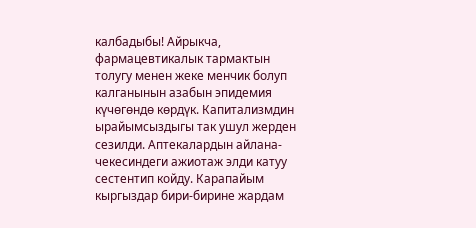калбадыбы! Айрыкча, фармацевтикалык тармактын толугу менен жеке менчик болуп калганынын азабын эпидемия күчөгөндө көрдүк. Капитализмдин ырайымсыздыгы так ушул жерден сезилди. Аптекалардын айлана-чекесиндеги ажиотаж элди катуу сестентип койду. Карапайым кыргыздар бири-бирине жардам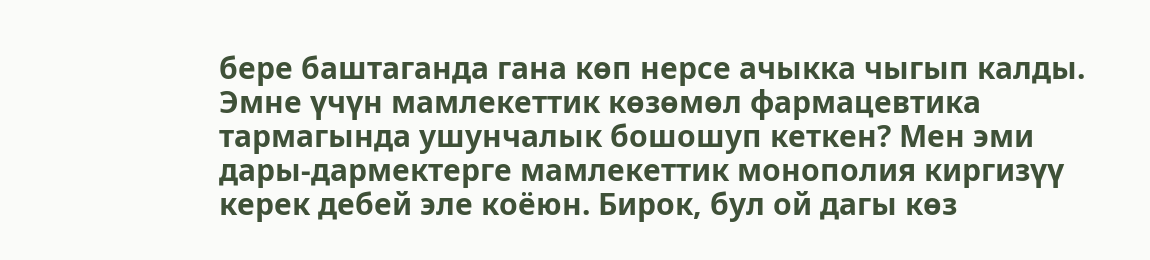бере баштаганда гана көп нерсе ачыкка чыгып калды. Эмне үчүн мамлекеттик көзөмөл фармацевтика тармагында ушунчалык бошошуп кеткен? Мен эми дары-дармектерге мамлекеттик монополия киргизүү керек дебей эле коёюн. Бирок, бул ой дагы көз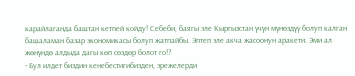карайлаганда баштан кетпей койду! Себеби, баягы эле Кыргызстан үчүн мүнөздүү болуп калган башаламан базар экономикасы болуп жатпайбы. Эптеп эле акча жасоонун аракети. Эми ал жөнүндө алдыда дагы көп сөздөр болот го!?
- Бул илдет биздин кенебестигибизден, эрежелерди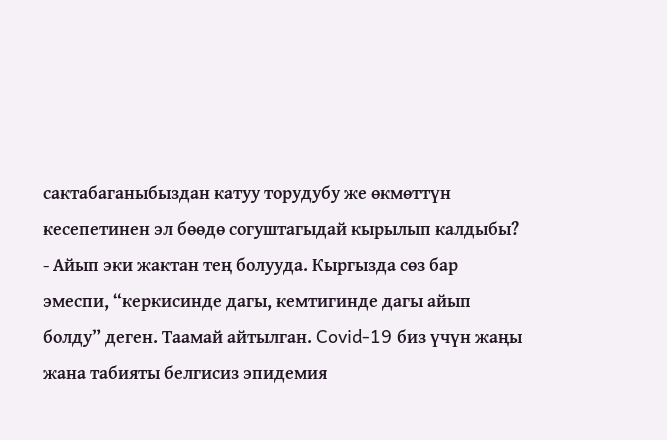сактабаганыбыздан катуу торудубу же өкмөттүн кесепетинен эл бөөдө согуштагыдай кырылып калдыбы?
- Айып эки жактан тең болууда. Кыргызда сөз бар эмеспи, “керкисинде дагы, кемтигинде дагы айып болду” деген. Таамай айтылган. Covid-19 биз үчүн жаңы жана табияты белгисиз эпидемия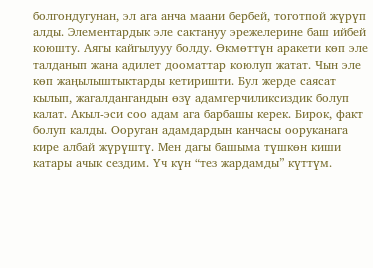болгондугунан, эл ага анча маани бербей, тоготпой жүрүп алды. Элементардык эле сактануу эрежелерине баш ийбей коюшту. Аягы кайгылууу болду. Өкмөттүн аракети көп эле талданып жана адилет дооматтар коюлуп жатат. Чын эле көп жаңылыштыктарды кетиришти. Бул жерде саясат кылып, жагалдангандын өзү адамгерчиликсиздик болуп калат. Акыл-эси соо адам ага барбашы керек. Бирок, факт болуп калды. Ооруган адамдардын канчасы ооруканага кире албай жүрүштү. Мен дагы башыма түшкөн киши катары ачык сездим. Үч күн “тез жардамды” күттүм.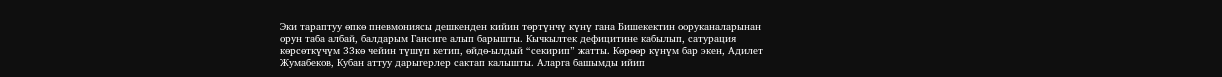Эки тараптуу өпкө пневмониясы дешкенден кийин төртүнчү күнү гана Бишекектин ооруканаларынан орун таба албай, балдарым Гансиге алып барышты. Кычкылтек дефицитине кабылып, сатурация көрсөткүчүм 33кө чейин түшүп кетип, өйдө-ылдый “секирип” жатты. Көрөөр күнүм бар экен, Адилет Жумабеков, Кубан аттуу дарыгерлер сактап калышты. Аларга башымды ийип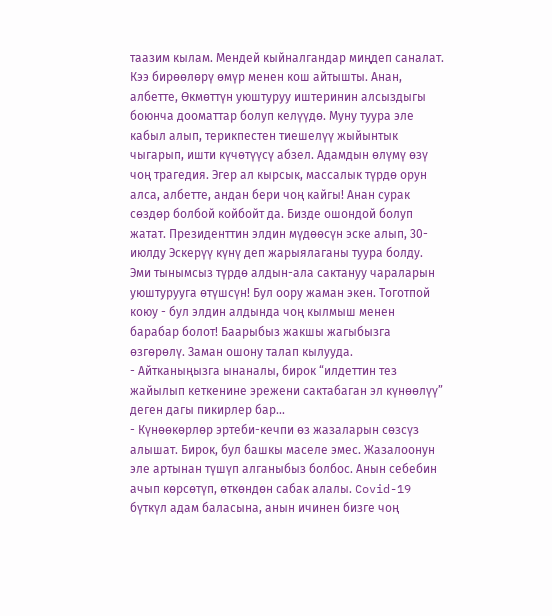таазим кылам. Мендей кыйналгандар миңдеп саналат. Кээ бирөөлөрү өмүр менен кош айтышты. Анан, албетте, Өкмөттүн уюштуруу иштеринин алсыздыгы боюнча дооматтар болуп келүүдө. Муну туура эле кабыл алып, терикпестен тиешелүү жыйынтык чыгарып, ишти күчөтүүсү абзел. Адамдын өлүмү өзү чоң трагедия. Эгер ал кырсык, массалык түрдө орун алса, албетте, андан бери чоң кайгы! Анан сурак сөздөр болбой койбойт да. Бизде ошондой болуп жатат. Президенттин элдин мүдөөсүн эске алып, 30-июлду Эскерүү күнү деп жарыялаганы туура болду. Эми тынымсыз түрдө алдын-ала сактануу чараларын уюштурууга өтүшсүн! Бул оору жаман экен. Тоготпой коюу - бул элдин алдында чоң кылмыш менен барабар болот! Баарыбыз жакшы жагыбызга өзгөрөлү. Заман ошону талап кылууда.
- Айтканыңызга ынаналы, бирок “илдеттин тез жайылып кеткенине эрежени сактабаган эл күнөөлүү” деген дагы пикирлер бар...
- Күнөөкөрлөр эртеби-кечпи өз жазаларын сөзсүз алышат. Бирок, бул башкы маселе эмес. Жазалоонун эле артынан түшүп алганыбыз болбос. Анын себебин ачып көрсөтүп, өткөндөн сабак алалы. Covid-19 бүткүл адам баласына, анын ичинен бизге чоң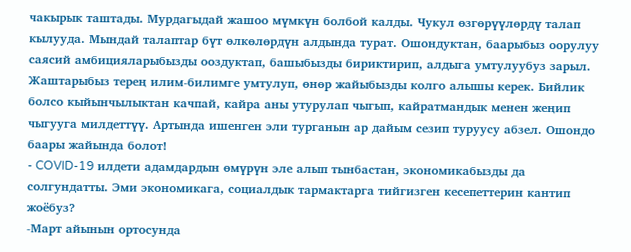чакырык таштады. Мурдагыдай жашоо мүмкүн болбой калды. Чукул өзгөрүүлөрдү талап кылууда. Мындай талаптар бүт өлкөлөрдүн алдында турат. Ошондуктан, баарыбыз оорулуу саясий амбицияларыбызды ооздуктап, башыбызды бириктирип, алдыга умтулуубуз зарыл. Жаштарыбыз терең илим-билимге умтулуп, өнөр жайыбызды колго алышы керек. Бийлик болсо кыйынчылыктан качпай, кайра аны утурулап чыгып, кайратмандык менен жеңип чыгууга милдеттүү. Артында ишенген эли турганын ар дайым сезип туруусу абзел. Ошондо баары жайында болот!
- COVID-19 илдети адамдардын өмүрүн эле алып тынбастан, экономикабызды да солгундатты. Эми экономикага, социалдык тармактарга тийгизген кесепеттерин кантип жоёбуз?
-Март айынын ортосунда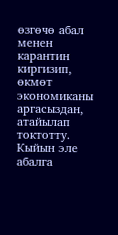өзгөчө абал менен карантин киргизип, өкмөт экономиканы аргасыздан, атайылап токтотту. Кыйын эле абалга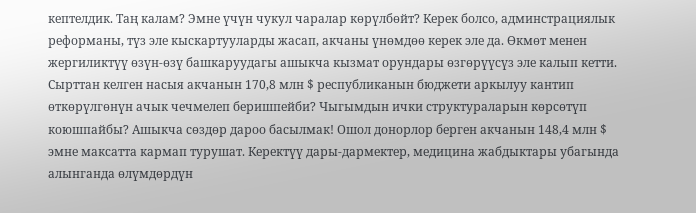кептелдик. Таң калам? Эмне үчүн чукул чаралар көрүлбөйт? Керек болсо, админстрациялык реформаны, түз эле кыскартууларды жасап, акчаны үнөмдөө керек эле да. Өкмөт менен жергиликтүү өзүн-өзү башкаруудагы ашыкча кызмат орундары өзгөрүүсүз эле калып кетти. Сырттан келген насыя акчанын 170,8 млн $ республиканын бюджети аркылуу кантип өткөрүлгөнүн ачык чечмелеп беришпейби? Чыгымдын ички структураларын көрсөтүп коюшпайбы? Ашыкча сөздөр дароо басылмак! Ошол донорлор берген акчанын 148,4 млн $ эмне максатта кармап турушат. Керектүү дары-дармектер, медицина жабдыктары убагында алынганда өлүмдөрдүн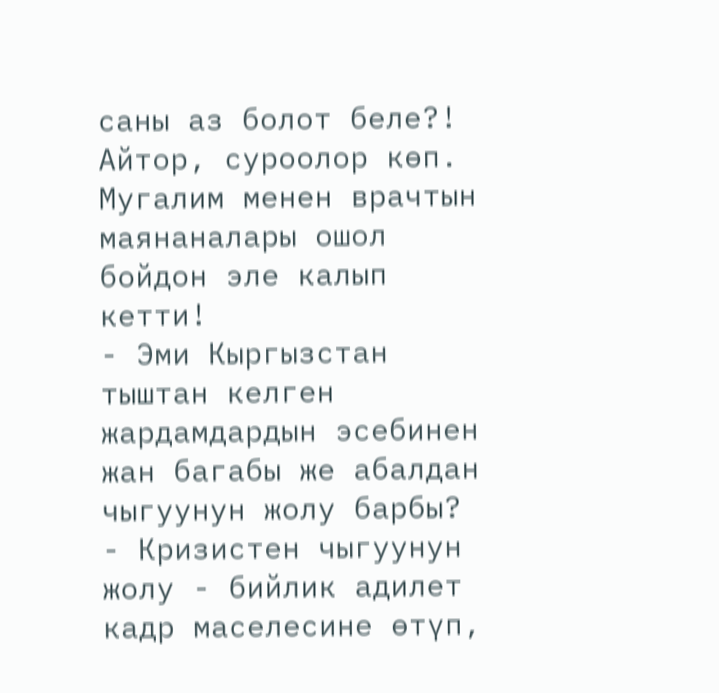саны аз болот беле?! Айтор, суроолор көп. Мугалим менен врачтын маянаналары ошол бойдон эле калып кетти!
- Эми Кыргызстан тыштан келген жардамдардын эсебинен жан багабы же абалдан чыгуунун жолу барбы?
- Кризистен чыгуунун жолу - бийлик адилет кадр маселесине өтүп,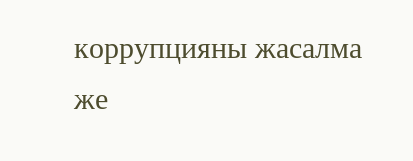коррупцияны жасалма же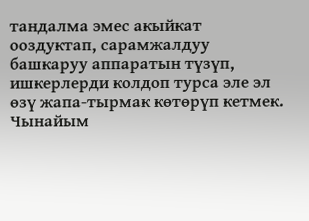тандалма эмес акыйкат ооздуктап, сарамжалдуу башкаруу аппаратын түзүп, ишкерлерди колдоп турса эле эл өзү жапа-тырмак көтөрүп кетмек.
Чынайым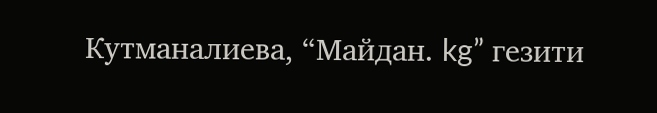Кутманалиева, “Майдан. kg” гезити